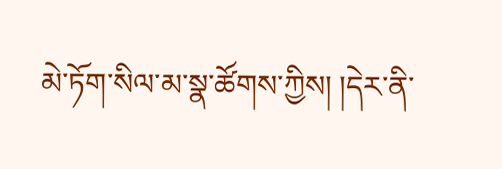མེ་ཏོག་སིལ་མ་སྣ་ཚོགས་ཀྱིས། །དེར་ནི་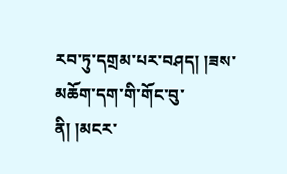རབ་ཏུ་དགྲམ་པར་བཤད། །ཟས་མཆོག་དག་གི་གོང་བུ་ནི། །མངར་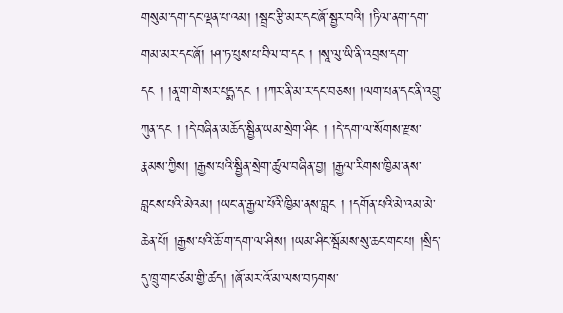གསུམ་དག་དང་ལྡན་པ་འམ། །སྦྲང་རྩི་མར་དང་ཞོ་སྦྱར་བའི། །ཏིལ་ནག་དག་གམ་མར་དང་ཞོ། །ཤ་ཏ་པུས་པ་བིལ་བ་དང ། །སཱ་ལུ་ཡི་ནི་འབྲས་དག་དང ། །ནཱ་ག་གེ་སར་པདྨ་དང ། །ཀར་ནི་མ་ར་དང་བཅས། །ལག་པན་དང་ནི་འབྲུ་ཀུན་དང ། །དེ་བཞིན་མཆོད་སྦྱིན་ཡམ་སྲེག་ཤིང ། །དེ་དག་ལ་སོགས་རྫས་རྣམས་ཀྱིས། །རྒྱས་པའི་སྦྱིན་སྲེག་ཚུལ་བཞིན་བྱ། །རྒྱལ་རིགས་ཁྱིམ་ནས་བླངས་པའི་མེའམ། །ཡང་ན་རྒྱལ་པོའི་ཁྱིམ་ནས་བླང ། །དགོན་པའི་མེ་འམ་མེ་ཆེན་པོ། །རྒྱས་པའི་ཆོ་ག་དག་ལ་ཤིས། །ཡམ་ཤིང་སྦོམས་སུ་ཆང་གང་པ། །སྲིད་དུ་ཁྲུ་གང་ཙམ་གྱི་ཚད། །ཞོ་མར་འོ་མ་ལས་བཏགས་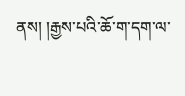ནས། །རྒྱས་པའི་ཆོ་ག་དག་ལ་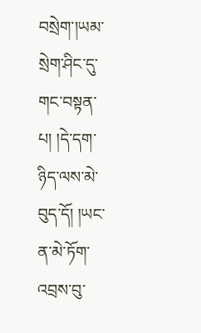བསྲེག་།ཡམ་སྲེག་ཤིང་དུ་གང་བསྟན་པ། །དེ་དག་ཉིད་ལས་མེ་བུད་དོ། །ཡང་ན་མེ་ཏོག་འབྲས་བུ་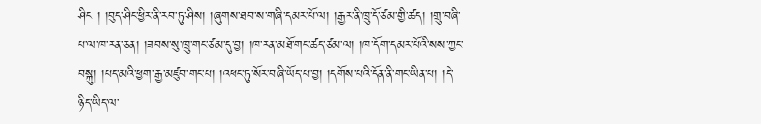ཤིང ། །བུད་ཤིང་ཕྱིར་ནི་རབ་ཏུ་ཤིས། །ཞུགས་ཐབ་ས་གཞི་དམར་པོ་ལ། །རྒྱར་ནི་ཁྲུ་དོ་ཙམ་གྱི་ཚད། །གྲུ་བཞི་པ་ལ་ཁ་རན་ཅན། །ཟབས་སུ་ཁྲུ་གང་ཙམ་དུ་བྱ། །ཁ་རན་མཐོ་གང་ཚད་ཙམ་ལ། །ཁ་དོག་དམར་པོའི་སས་ཀྱང་བསྐུ། །པད་མའི་ཕྱག་རྒྱ་མཛུབ་གང་པ། །འཕང་ཏུ་སོར་བཞི་ཡོད་པ་བྱ། །དགོས་པའི་དོན་ནི་གང་ཡིན་པ། །དེ་ཉིད་ཡིད་ལ་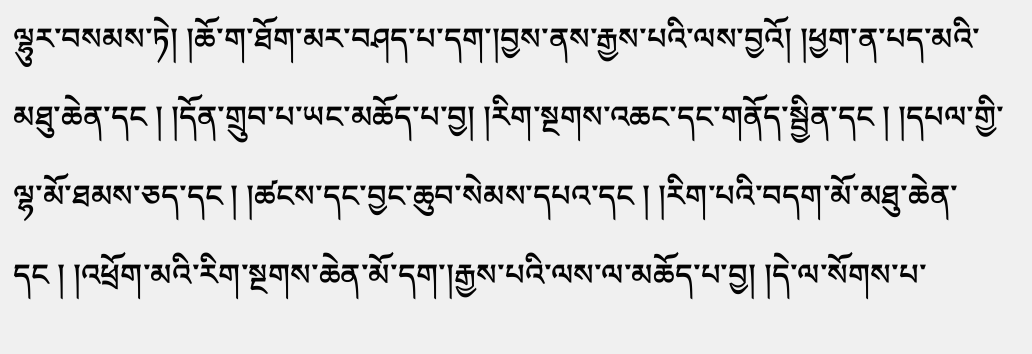ལྷུར་བསམས་ཏེ། །ཆོ་ག་ཐོག་མར་བཤད་པ་དག་།བྱས་ནས་རྒྱས་པའི་ལས་བྱའོ། །ཕྱག་ན་པད་མའི་མཐུ་ཆེན་དང ། །དོན་གྲུབ་པ་ཡང་མཆོད་པ་བྱ། །རིག་སྔགས་འཆང་དང་གནོད་སྦྱིན་དང ། །དཔལ་གྱི་ལྷ་མོ་ཐམས་ཅད་དང ། །ཚངས་དང་བྱང་ཆུབ་སེམས་དཔའ་དང ། །རིག་པའི་བདག་མོ་མཐུ་ཆེན་དང ། །འཕྲོག་མའི་རིག་སྔགས་ཆེན་མོ་དག་།རྒྱས་པའི་ལས་ལ་མཆོད་པ་བྱ། །དེ་ལ་སོགས་པ་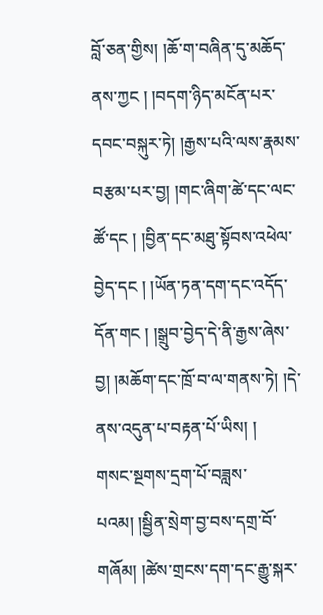བློ་ཅན་གྱིས། །ཆོ་ག་བཞིན་དུ་མཆོད་ནས་ཀྱང ། །བདག་ཉིད་མངོན་པར་དབང་བསྐུར་ཏེ། །རྒྱས་པའི་ལས་རྣམས་བརྩམ་པར་བྱ། །གང་ཞིག་ཚེ་དང་ལང་ཚོ་དང ། །བྱིན་དང་མཐུ་སྟོབས་འཕེལ་བྱེད་དང ། །ཡོན་ཏན་དག་དང་འདོད་དོན་གང ། །སྒྲུབ་བྱེད་དེ་ནི་རྒྱས་ཞེས་བྱ། །མཆོག་དང་ཁྲོ་བ་ལ་གནས་ཏེ། །དེ་ནས་འདུན་པ་བརྟན་པོ་ཡིས། །
གསང་སྔགས་དྲག་པོ་བཟླས་པའམ། །སྦྱིན་སྲེག་བྱ་བས་དགྲ་བོ་གཞོམ། །ཚེས་གྲངས་དག་དང་རྒྱུ་སྐར་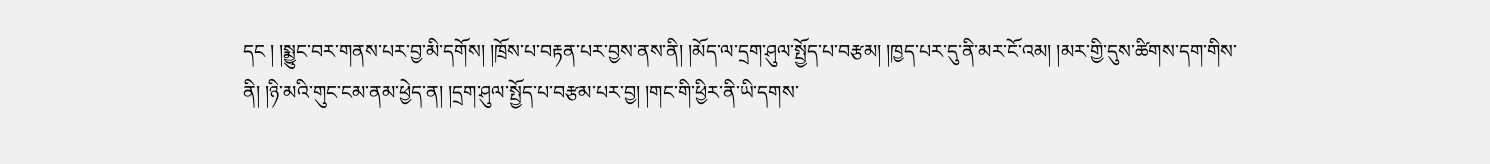དང ། །སྨྱུང་བར་གནས་པར་བྱ་མི་དགོས། །ཁྲོས་པ་བརྟན་པར་བྱས་ནས་ནི། །མོད་ལ་དྲག་ཤུལ་སྤྱོད་པ་བརྩམ། །ཁྱད་པར་དུ་ནི་མར་ངོ་འམ། །མར་གྱི་དུས་ཚིགས་དག་གིས་ནི། །ཉི་མའི་གུང་ངམ་ནམ་ཕྱེད་ན། །དྲག་ཤུལ་སྤྱོད་པ་བརྩམ་པར་བྱ། །གང་གི་ཕྱིར་ནི་ཡི་དགས་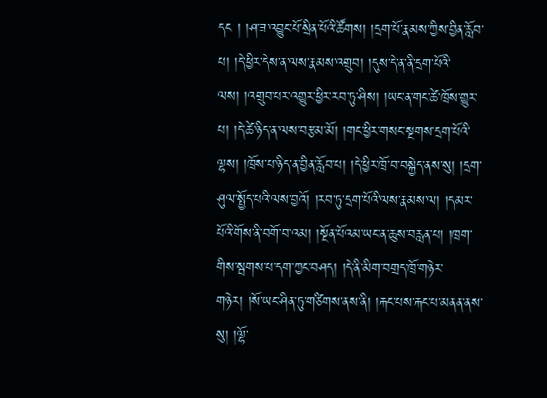དང ། །ཤ་ཟ་འབྱུང་པོ་སྲིན་པོའི་ཚོགས། །དྲག་པོ་རྣམས་ཀྱིས་བྱིན་རློབ་པ། །དེ་ཕྱིར་དེས་ན་ལས་རྣམས་འགྲུབ། །དུས་དེ་ན་ནི་དྲག་པོའི་ལས། །འགྲུབ་པར་འགྱུར་ཕྱིར་རབ་ཏུ་ཤིས། །ཡང་ན་གང་ཚེ་ཁྲོས་གྱུར་པ། །དེ་ཚེ་ཉིད་ན་ལས་བརྩམ་མོ། །གང་ཕྱིར་གསང་སྔགས་དྲག་པོའི་ལྷས། །ཁྲོས་པ་ཉིད་ན་བྱིན་རློབ་པ། །དེ་ཕྱིར་ཁྲོ་བ་བསྐྱེད་ནས་སུ། །དྲག་ཤུལ་སྤྱོད་པའི་ལས་བྱའོ། །རབ་ཏུ་དྲག་པོའི་ལས་རྣམས་ལ། །དམར་པོའི་གོས་ནི་བགོ་བ་འམ། །སྔོན་པོའམ་ཡང་ན་ཆུས་བརླན་པ། །ཁྲག་གིས་སྦགས་པ་དག་ཀྱང་བཤད། །དེ་ནི་མིག་བགྲད་ཁྲོ་གཉེར་གཉེར། །སོ་ཡང་ཤིན་ཏུ་གཙིགས་ནས་ནི། །རྐང་པས་རྐང་པ་མནན་ནས་སུ། །ལྷོ་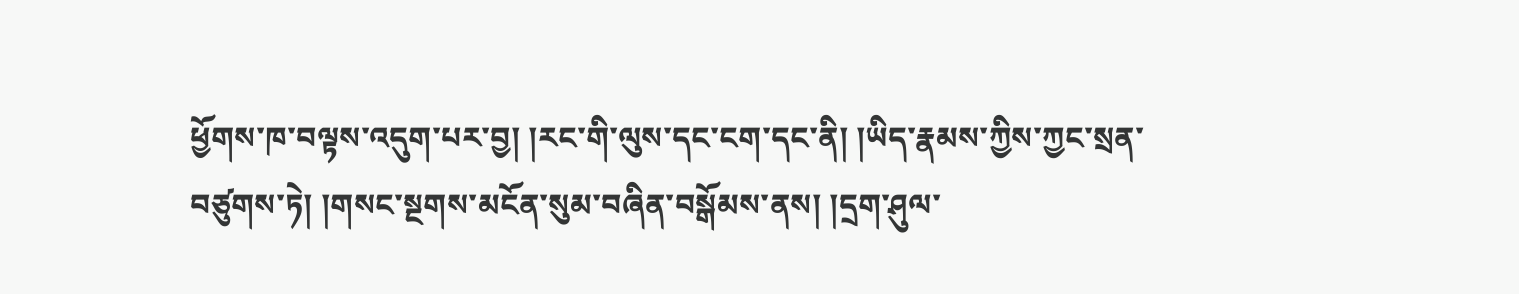ཕྱོགས་ཁ་བལྟས་འདུག་པར་བྱ། །རང་གི་ལུས་དང་ངག་དང་ནི། །ཡིད་རྣམས་ཀྱིས་ཀྱང་སྲན་བཙུགས་ཏེ། །གསང་སྔགས་མངོན་སུམ་བཞིན་བསྒོམས་ནས། །དྲག་ཤུལ་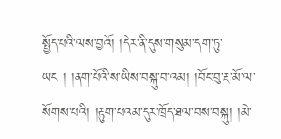སྤྱོད་པའི་ལས་བྱའོ། །དེར་ནི་དུས་གསུམ་དག་ཏུ་ཡང ། །ནག་པོའི་ས་ཡིས་བསྐུ་བ་འམ། །བོང་བུ་རྔ་མོ་ལ་སོགས་པའི། །རྟུག་པའམ་དུར་ཁྲོད་ཐལ་བས་བསྐུ། །མེ་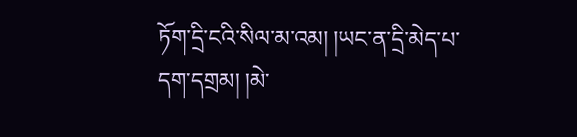ཏོག་དྲི་ངའི་སིལ་མ་འམ། །ཡང་ན་དྲི་མེད་པ་དག་དགྲམ། །མེ་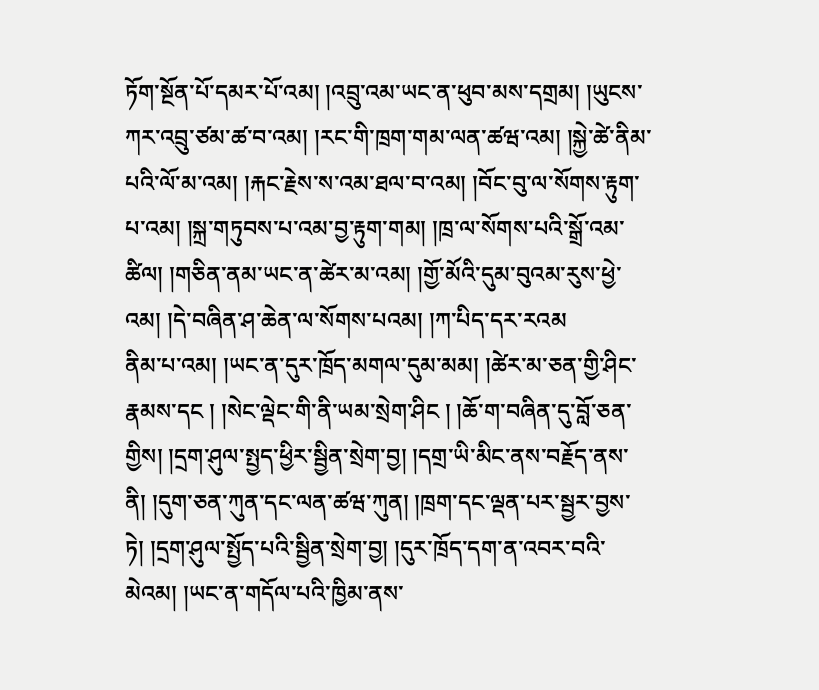ཏོག་སྔོན་པོ་དམར་པོ་འམ། །འབྲུ་འམ་ཡང་ན་ཕུབ་མས་དགྲམ། །ཡུངས་ཀར་འབྲུ་ཙམ་ཚ་བ་འམ། །རང་གི་ཁྲག་གམ་ལན་ཚཝ་འམ། །སྐྱེ་ཚེ་ནིམ་པའི་ལོ་མ་འམ། །རྐང་རྗེས་ས་འམ་ཐལ་བ་འམ། །བོང་བུ་ལ་སོགས་རྟུག་པ་འམ། །སྐྲ་གཏུབས་པ་འམ་བྱ་རྟུག་གམ། །ཁྲ་ལ་སོགས་པའི་སྒྲོ་འམ་ཚིལ། །གཅིན་ནམ་ཡང་ན་ཚེར་མ་འམ། །གྱོ་མོའི་དུམ་བུའམ་རུས་ཕྱེ་འམ། །དེ་བཞིན་ཤ་ཆེན་ལ་སོགས་པའམ། །ཀ་པིད་དར་རའམ
ནིམ་པ་འམ། །ཡང་ན་དུར་ཁྲོད་མགལ་དུམ་མམ། །ཚེར་མ་ཅན་གྱི་ཤིང་རྣམས་དང ། །སེང་ལྡེང་གི་ནི་ཡམ་སྲེག་ཤིང ། །ཆོ་ག་བཞིན་དུ་བློ་ཅན་གྱིས། །དྲག་ཤུལ་སྤྱད་ཕྱིར་སྦྱིན་སྲེག་བྱ། །དགྲ་ཡི་མིང་ནས་བརྗོད་ནས་ནི། །དུག་ཅན་ཀུན་དང་ལན་ཚཝ་ཀུན། །ཁྲག་དང་ལྡན་པར་སྦྱར་བྱས་ཏེ། །དྲག་ཤུལ་སྤྱོད་པའི་སྦྱིན་སྲེག་བྱ། །དུར་ཁྲོད་དག་ན་འབར་བའི་མེའམ། །ཡང་ན་གདོལ་པའི་ཁྱིམ་ནས་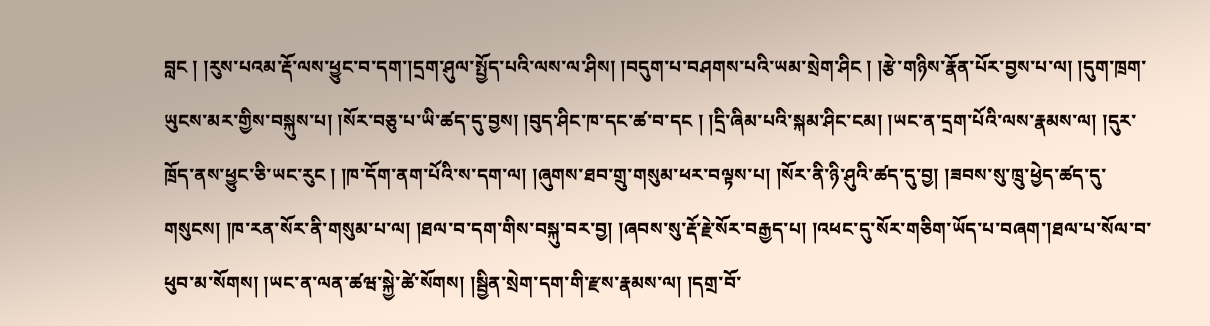བླང ། །རུས་པའམ་རྡོ་ལས་ཕྱུང་བ་དག་།དྲག་ཤུལ་སྤྱོད་པའི་ལས་ལ་ཤིས། །བདུག་པ་བཤགས་པའི་ཡམ་སྲེག་ཤིང ། །རྩེ་གཉིས་རྣོན་པོར་བྱས་པ་ལ། །དུག་ཁྲག་ཡུངས་མར་གྱིས་བསྐུས་པ། །སོར་བཅུ་པ་ཡི་ཚད་དུ་བྱས། །བུད་ཤིང་ཁ་དང་ཚ་བ་དང ། །དྲི་ཞིམ་པའི་སྐམ་ཤིང་ངམ། །ཡང་ན་དྲག་པོའི་ལས་རྣམས་ལ། །དུར་ཁྲོད་ནས་ཕྱུང་ཅི་ཡང་རུང ། །ཁ་དོག་ནག་པོའི་ས་དག་ལ། །ཞུགས་ཐབ་གྲུ་གསུམ་ཕར་བལྟས་པ། །སོར་ནི་ཉི་ཤུའི་ཚད་དུ་བྱ། །ཟབས་སུ་ཁྲུ་ཕྱེད་ཚད་དུ་གསུངས། །ཁ་རན་སོར་ནི་གསུམ་པ་ལ། །ཐལ་བ་དག་གིས་བསྐུ་བར་བྱ། །ཞབས་སུ་རྡོ་རྗེ་སོར་བརྒྱད་པ། །འཕང་དུ་སོར་གཅིག་ཡོད་པ་བཞག་།ཐལ་པ་སོལ་བ་ཕུབ་མ་སོགས། །ཡང་ན་ལན་ཚཝ་སྐྱེ་ཚེ་སོགས། །སྦྱིན་སྲེག་དག་གི་རྫས་རྣམས་ལ། །དགྲ་བོ་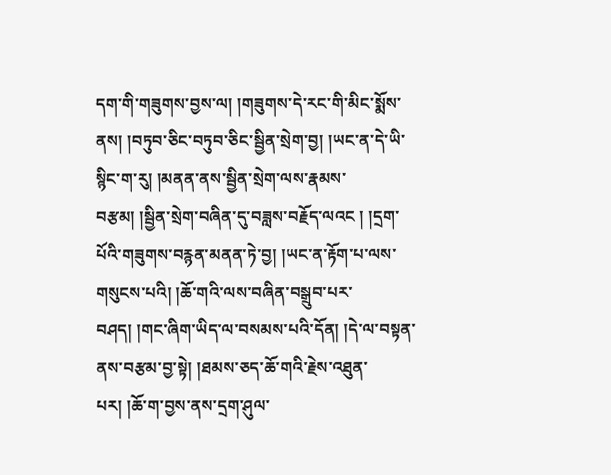དག་གི་གཟུགས་བྱས་ལ། །གཟུགས་དེ་རང་གི་མིང་སྨོས་ནས། །བཏུབ་ཅིང་བཏུབ་ཅིང་སྦྱིན་སྲེག་བྱ། །ཡང་ན་དེ་ཡི་སྙིང་ག་རུ། །མནན་ནས་སྦྱིན་སྲེག་ལས་རྣམས་བརྩམ། །སྦྱིན་སྲེག་བཞིན་དུ་བཟླས་བརྗོད་ལའང ། །དྲག་པོའི་གཟུགས་བརྙན་མནན་ཏེ་བྱ། །ཡང་ན་རྟོག་པ་ལས་གསུངས་པའི། །ཆོ་གའི་ལས་བཞིན་བསྒྲུབ་པར་བཤད། །གང་ཞིག་ཡིད་ལ་བསམས་པའི་དོན། །དེ་ལ་བསྟན་ནས་བརྩམ་བྱ་སྟེ། །ཐམས་ཅད་ཆོ་གའི་རྗེས་འཐུན་པར། །ཆོ་ག་བྱས་ནས་དྲག་ཤུལ་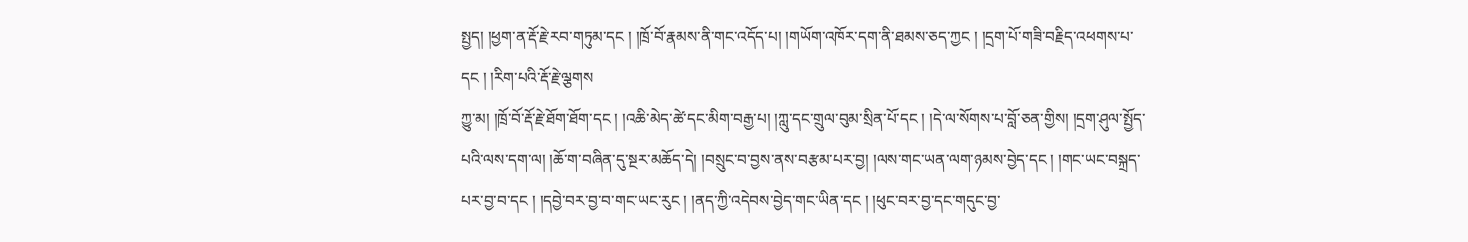སྤྱད། །ཕྱག་ན་རྡོ་རྗེ་རབ་གཏུམ་དང ། །ཁྲོ་བོ་རྣམས་ནི་གང་འདོད་པ། །གཡོག་འཁོར་དག་ནི་ཐམས་ཅད་ཀྱང ། །དྲག་པོ་གཟི་བརྗིད་འཕགས་པ་དང ། །རིག་པའི་རྡོ་རྗེ་ལྕགས
ཀྱུ་མ། །ཁྲོ་བོ་རྡོ་རྗེ་ཐོག་ཐོག་དང ། །འཆི་མེད་ཚེ་དང་མིག་བརྒྱ་པ། །ཀླུ་དང་གྲུལ་བུམ་སྲིན་པོ་དང ། །དེ་ལ་སོགས་པ་བློ་ཅན་གྱིས། །དྲག་ཤུལ་སྤྱོད་པའི་ལས་དག་ལ། །ཆོ་ག་བཞིན་དུ་སྔར་མཆོད་དེ། །བསྲུང་བ་བྱས་ནས་བརྩམ་པར་བྱ། །ལས་གང་ཡན་ལག་ཉམས་བྱེད་དང ། །གང་ཡང་བསྐྲད་པར་བྱ་བ་དང ། །དབྱེ་བར་བྱ་བ་གང་ཡང་རུང ། །ནད་ཀྱི་འདེབས་བྱེད་གང་ཡིན་དང ། །ཕུང་བར་བྱ་དང་གདུང་བྱ་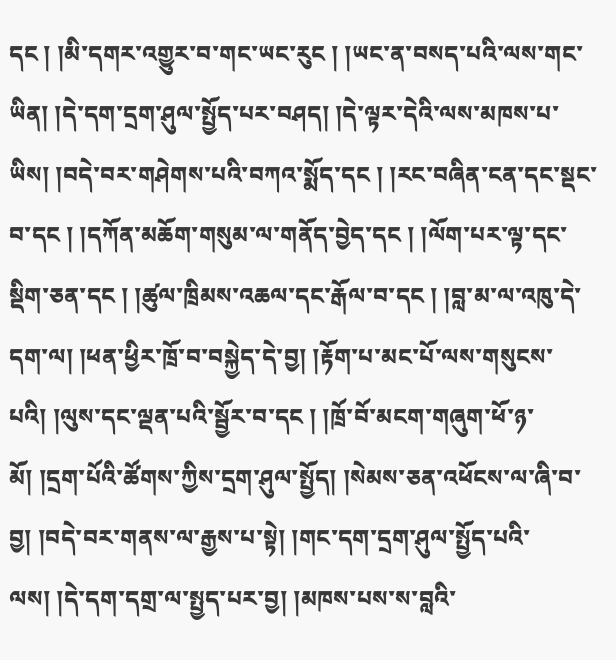དང ། །མི་དགར་འགྱུར་བ་གང་ཡང་རུང ། །ཡང་ན་བསད་པའི་ལས་གང་ཡིན། །དེ་དག་དྲག་ཤུལ་སྤྱོད་པར་བཤད། །དེ་ལྟར་དེའི་ལས་མཁས་པ་ཡིས། །བདེ་བར་གཤེགས་པའི་བཀའ་སྨོད་དང ། །རང་བཞིན་ངན་དང་སྡང་བ་དང ། །དཀོན་མཆོག་གསུམ་ལ་གནོད་བྱེད་དང ། །ལོག་པར་ལྟ་དང་སྡིག་ཅན་དང ། །ཚུལ་ཁྲིམས་འཆལ་དང་རྒོལ་བ་དང ། །བླ་མ་ལ་འཁུ་དེ་དག་ལ། །ཕན་ཕྱིར་ཁྲོ་བ་བསྐྱེད་དེ་བྱ། །རྟོག་པ་མང་པོ་ལས་གསུངས་པའི། །ལུས་དང་ལྡན་པའི་སྦྱོར་བ་དང ། །ཁྲོ་བོ་མངག་གཞུག་ཕོ་ཉ་མོ། །དྲག་པོའི་ཚོགས་ཀྱིས་དྲག་ཤུལ་སྤྱོད། །སེམས་ཅན་འཕོངས་ལ་ཞི་བ་བྱ། །བདེ་བར་གནས་ལ་རྒྱས་པ་སྟེ། །གང་དག་དྲག་ཤུལ་སྤྱོད་པའི་ལས། །དེ་དག་དགྲ་ལ་སྤྱད་པར་བྱ། །མཁས་པས་ས་བླའི་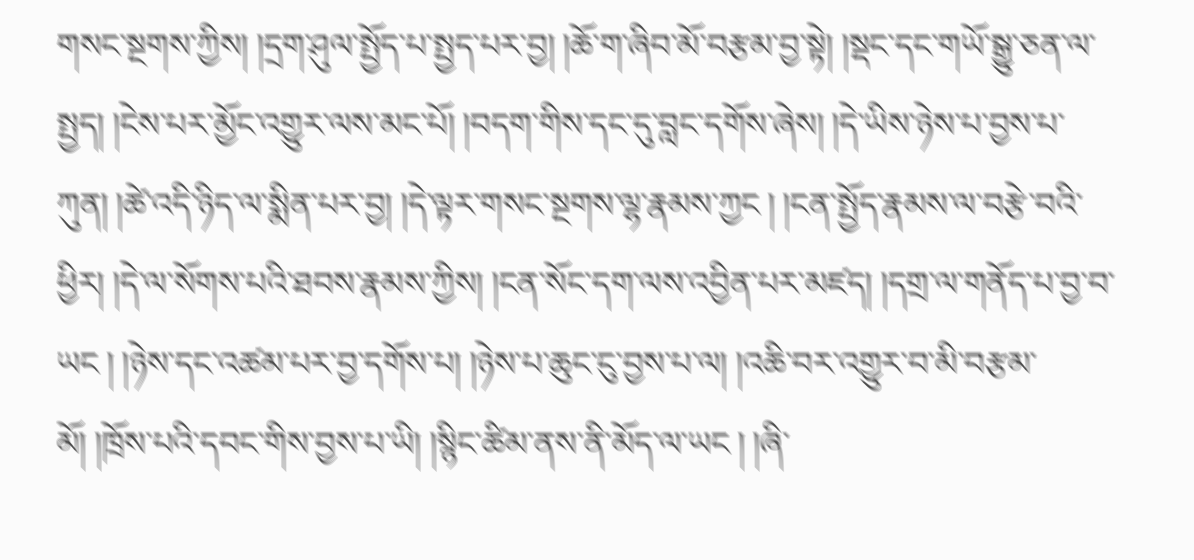གསང་སྔགས་ཀྱིས། །དྲག་ཤུལ་སྤྱོད་པ་སྤྱད་པར་བྱ། །ཆོ་ག་ཞིབ་མོ་བརྩམ་བྱ་སྟེ། །སྡང་དང་གཡོ་སྒྱུ་ཅན་ལ་སྤྱད། །ངེས་པར་མྱོང་འགྱུར་ལས་མང་པོ། །བདག་གིས་དང་དུ་བླང་དགོས་ཞེས། །དེ་ཡིས་ཉེས་པ་བྱས་པ་ཀུན། །ཚེ་འདི་ཉིད་ལ་སྨིན་པར་བྱ། །དེ་ལྟར་གསང་སྔགས་ལྷ་རྣམས་ཀྱང ། །ངན་སྤྱོད་རྣམས་ལ་བརྩེ་བའི་ཕྱིར། །དེ་ལ་སོགས་པའི་ཐབས་རྣམས་ཀྱིས། །ངན་སོང་དག་ལས་འབྱིན་པར་མཛད། །དགྲ་ལ་གནོད་པ་བྱ་བ་ཡང ། །ཉེས་དང་འཚམ་པར་བྱ་དགོས་པ། །ཉེས་པ་ཆུང་ངུ་བྱས་པ་ལ། །འཆི་བར་འགྱུར་བ་མི་བརྩམ་མོ། །ཁྲོས་པའི་དབང་གིས་བྱས་པ་ཡི། །སྙིང་ཚིམ་ནས་ནི་མོད་ལ་ཡང ། །ཞི་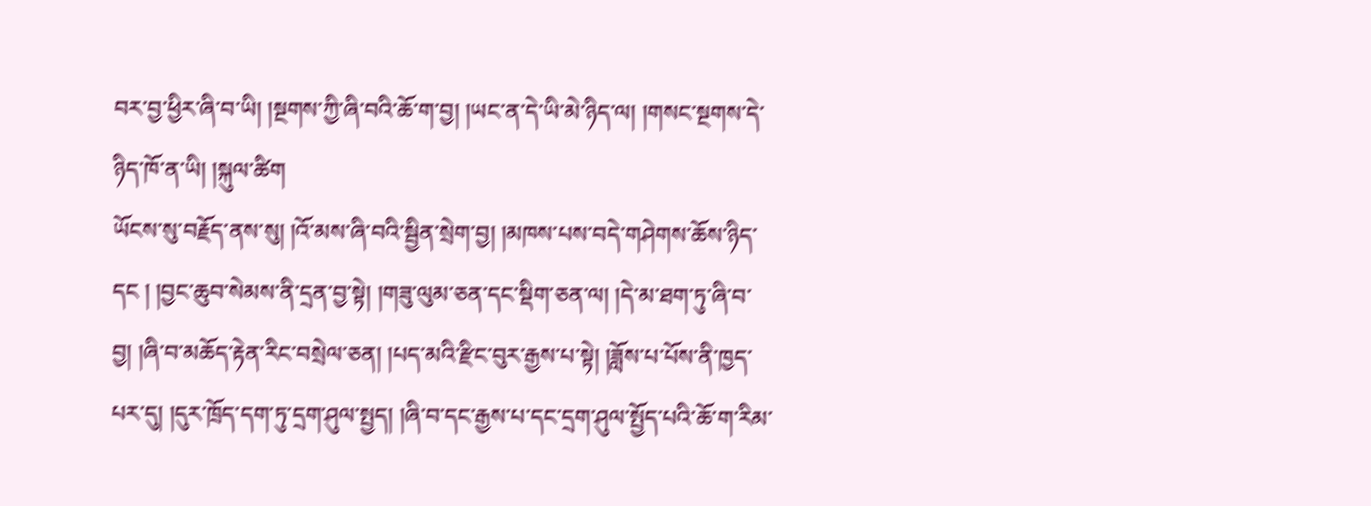བར་བྱ་ཕྱིར་ཞི་བ་ཡི། །སྔགས་ཀྱི་ཞི་བའི་ཆོ་ག་བྱ། །ཡང་ན་དེ་ཡི་མེ་ཉིད་ལ། །གསང་སྔགས་དེ་ཉིད་ཁོ་ན་ཡི། །སྐུལ་ཚིག
ཡོངས་སུ་བརྗོད་ནས་སུ། །འོ་མས་ཞི་བའི་སྦྱིན་སྲེག་བྱ། །མཁས་པས་བདེ་གཤེགས་ཆོས་ཉིད་དང ། །བྱང་ཆུབ་སེམས་ནི་དྲན་བྱ་སྟེ། །གཟུ་ལུམ་ཅན་དང་སྡིག་ཅན་ལ། །དེ་མ་ཐག་ཏུ་ཞི་བ་བྱ། །ཞི་བ་མཆོད་རྟེན་རིང་བསྲེལ་ཅན། །པད་མའི་རྫིང་བུར་རྒྱས་པ་སྟེ། །ཟློས་པ་པོས་ནི་ཁྱད་པར་དུ། །དུར་ཁྲོད་དག་ཏུ་དྲག་ཤུལ་སྤྱད། །ཞི་བ་དང་རྒྱས་པ་དང་དྲག་ཤུལ་སྤྱོད་པའི་ཆོ་ག་རིམ་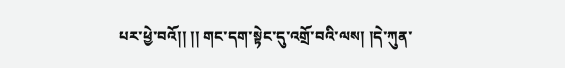པར་ཕྱེ་བའོ།། །། གང་དག་སྟེང་དུ་འགྲོ་བའི་ལས། །དེ་ཀུན་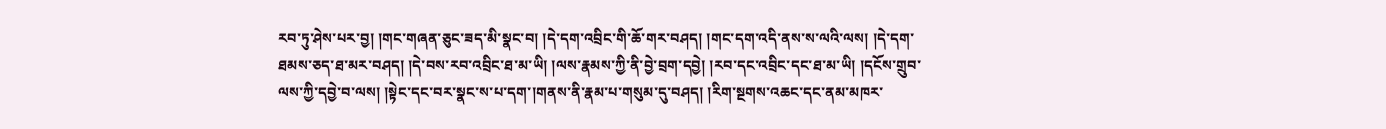རབ་ཏུ་ཤེས་པར་བྱ། །གང་གཞན་ཅུང་ཟད་མི་སྣང་བ། །དེ་དག་འབྲིང་གི་ཆོ་གར་བཤད། །གང་དག་འདི་ནས་ས་ལའི་ལས། །དེ་དག་ཐམས་ཅད་ཐ་མར་བཤད། །དེ་བས་རབ་འབྲིང་ཐ་མ་ཡི། །ལས་རྣམས་ཀྱི་ནི་བྱེ་བྲག་དབྱེ། །རབ་དང་འབྲིང་དང་ཐ་མ་ཡི། །དངོས་གྲུབ་ལས་ཀྱི་དབྱེ་བ་ལས། །སྟེང་དང་བར་སྣང་ས་པ་དག་།གནས་ནི་རྣམ་པ་གསུམ་དུ་བཤད། །རིག་སྔགས་འཆང་དང་ནམ་མཁར་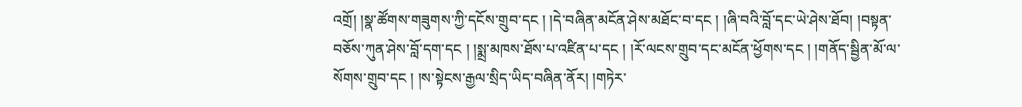འགྲོ། །སྣ་ཚོགས་གཟུགས་ཀྱི་དངོས་གྲུབ་དང ། །དེ་བཞིན་མངོན་ཤེས་མཐོང་བ་དང ། །ཞི་བའི་བློ་དང་ཡེ་ཤེས་ཐོབ། །བསྟན་བཅོས་ཀུན་ཤེས་བློ་དག་དང ། །སྨྲ་མཁས་ཐོས་པ་འཛིན་པ་དང ། །རོ་ལངས་གྲུབ་དང་མངོན་ཕྱོགས་དང ། །གནོད་སྦྱིན་མོ་ལ་སོགས་གྲུབ་དང ། །ས་སྟེངས་རྒྱལ་སྲིད་ཡིད་བཞིན་ནོར། །གཏེར་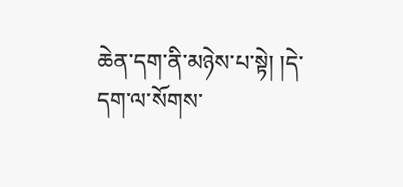ཆེན་དག་ནི་མཉེས་པ་སྟེ། །དེ་དག་ལ་སོགས་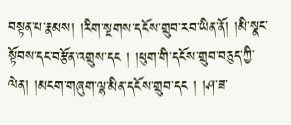བསྟན་པ་རྣམས། །རིག་སྔགས་དངོས་གྲུབ་རབ་ཡིན་ནོ། །མི་སྣང་སྟོབས་དང་བརྩོན་འགྲུས་དང ། །ཕུག་གི་དངོས་གྲུབ་བཅུད་ཀྱི་ལེན། །མངག་གཞུག་ལྷ་མིན་དངོས་གྲུབ་དང ། །ཤ་ཟ་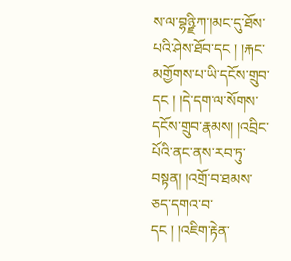ས་ལ་བྷཉྫི་ཀ་།མང་དུ་ཐོས་པའི་ཤེས་ཐོབ་དང ། །རྐང་མགྱོགས་པ་ཡི་དངོས་གྲུབ་དང ། །དེ་དག་ལ་སོགས་དངོས་གྲུབ་རྣམས། །འབྲིང་པོའི་ནང་ནས་རབ་ཏུ་བསྟན། །འགྲོ་བ་ཐམས་ཅད་དགའ་བ་དང ། །འཇིག་རྟེན་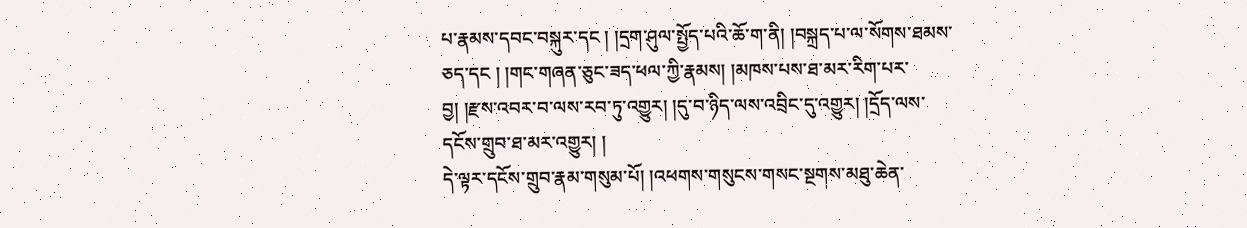པ་རྣམས་དབང་བསྐུར་དང ། །དྲག་ཤུལ་སྤྱོད་པའི་ཆོ་ག་ནི། །བསྐྲད་པ་ལ་སོགས་ཐམས་ཅད་དང ། །གང་གཞན་ཅུང་ཟད་ཕལ་ཀྱི་རྣམས། །མཁས་པས་ཐ་མར་རིག་པར་བྱ། །རྫས་འབར་བ་ལས་རབ་ཏུ་འགྱུར། །དུ་བ་ཉིད་ལས་འབྲིང་དུ་འགྱུར། །དྲོད་ལས་དངོས་གྲུབ་ཐ་མར་འགྱུར། །
དེ་ལྟར་དངོས་གྲུབ་རྣམ་གསུམ་པོ། །འཕགས་གསུངས་གསང་སྔགས་མཐུ་ཆེན་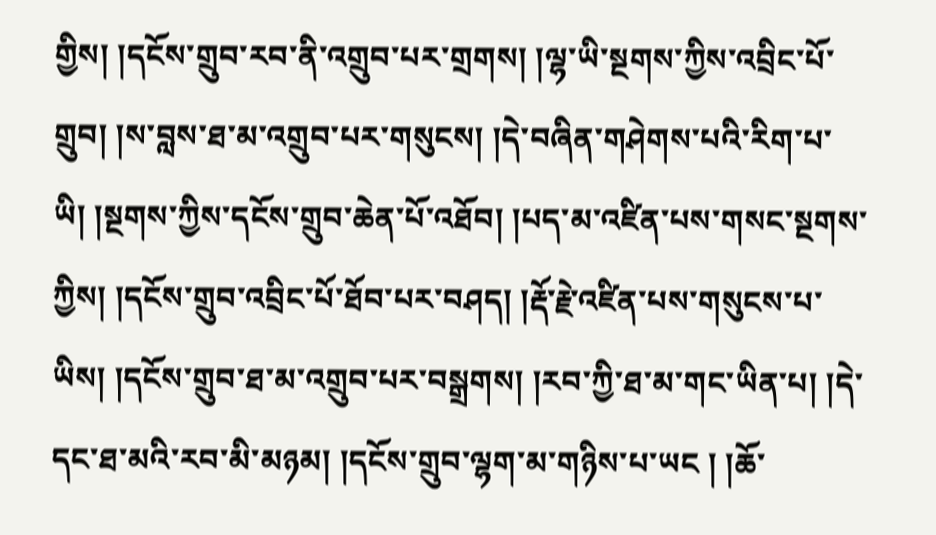གྱིས། །དངོས་གྲུབ་རབ་ནི་འགྲུབ་པར་གྲགས། །ལྷ་ཡི་སྔགས་ཀྱིས་འབྲིང་པོ་གྲུབ། །ས་བླས་ཐ་མ་འགྲུབ་པར་གསུངས། །དེ་བཞིན་གཤེགས་པའི་རིག་པ་ཡི། །སྔགས་ཀྱིས་དངོས་གྲུབ་ཆེན་པོ་འཐོབ། །པད་མ་འཛིན་པས་གསང་སྔགས་ཀྱིས། །དངོས་གྲུབ་འབྲིང་པོ་ཐོབ་པར་བཤད། །རྡོ་རྗེ་འཛིན་པས་གསུངས་པ་ཡིས། །དངོས་གྲུབ་ཐ་མ་འགྲུབ་པར་བསྒྲགས། །རབ་ཀྱི་ཐ་མ་གང་ཡིན་པ། །དེ་དང་ཐ་མའི་རབ་མི་མཉམ། །དངོས་གྲུབ་ལྷག་མ་གཉིས་པ་ཡང ། །ཆོ་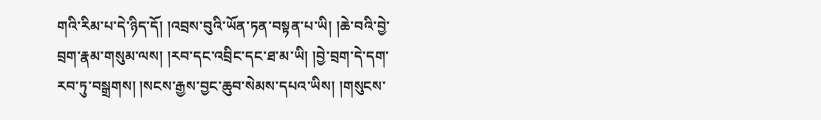གའི་རིམ་པ་དེ་ཉིད་དོ། །འབྲས་བུའི་ཡོན་ཏན་བསྟན་པ་ཡི། །ཆེ་བའི་བྱེ་བྲག་རྣམ་གསུམ་ལས། །རབ་དང་འབྲིང་དང་ཐ་མ་ཡི། །བྱེ་བྲག་དེ་དག་རབ་ཏུ་བསྒྲགས། །སངས་རྒྱས་བྱང་ཆུབ་སེམས་དཔའ་ཡིས། །གསུངས་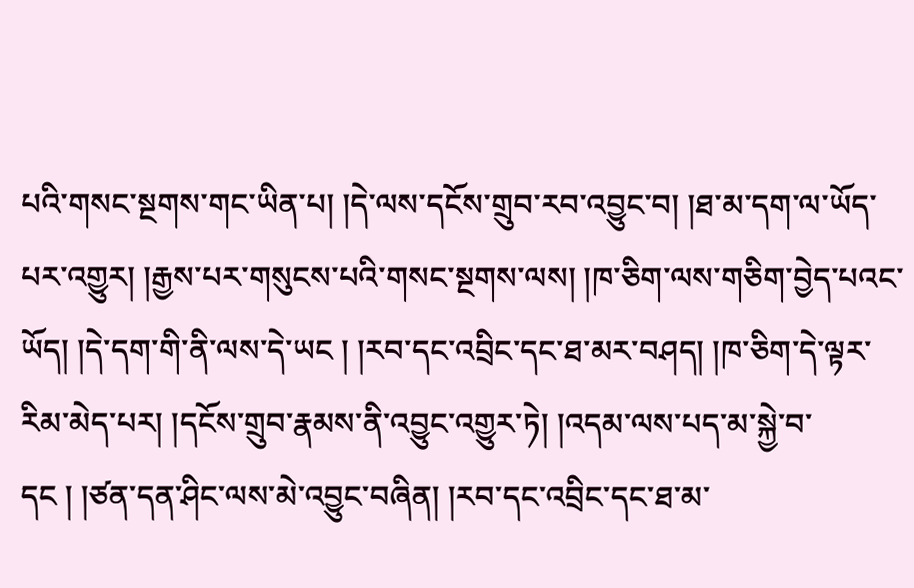པའི་གསང་སྔགས་གང་ཡིན་པ། །དེ་ལས་དངོས་གྲུབ་རབ་འབྱུང་བ། །ཐ་མ་དག་ལ་ཡོད་པར་འགྱུར། །རྒྱས་པར་གསུངས་པའི་གསང་སྔགས་ལས། །ཁ་ཅིག་ལས་གཅིག་བྱེད་པའང་ཡོད། །དེ་དག་གི་ནི་ལས་དེ་ཡང ། །རབ་དང་འབྲིང་དང་ཐ་མར་བཤད། །ཁ་ཅིག་དེ་ལྟར་རིམ་མེད་པར། །དངོས་གྲུབ་རྣམས་ནི་འབྱུང་འགྱུར་ཏེ། །འདམ་ལས་པད་མ་སྐྱེ་བ་དང ། །ཙན་དན་ཤིང་ལས་མེ་འབྱུང་བཞིན། །རབ་དང་འབྲིང་དང་ཐ་མ་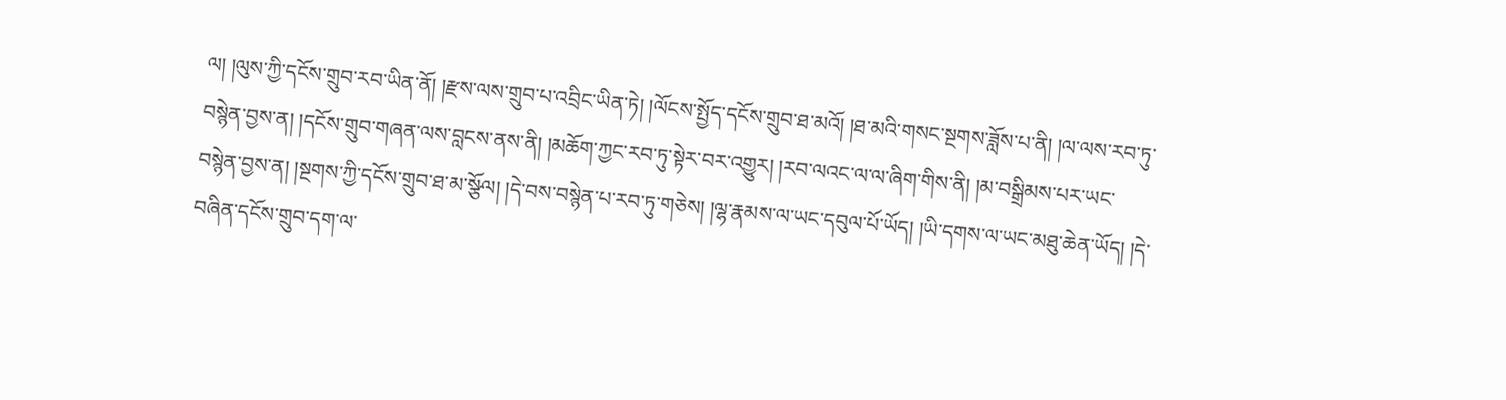ལ། །ལུས་ཀྱི་དངོས་གྲུབ་རབ་ཡིན་ནོ། །རྫས་ལས་གྲུབ་པ་འབྲིང་ཡིན་ཏེ། །ལོངས་སྤྱོད་དངོས་གྲུབ་ཐ་མའོ། །ཐ་མའི་གསང་སྔགས་ཟློས་པ་ནི། །ལ་ལས་རབ་ཏུ་བསྙེན་བྱས་ན། །དངོས་གྲུབ་གཞན་ལས་བླངས་ནས་ནི། །མཆོག་ཀྱང་རབ་ཏུ་སྟེར་བར་འགྱུར། །རབ་ལའང་ལ་ལ་ཞིག་གིས་ནི། །མ་བསྒྲིམས་པར་ཡང་བསྙེན་བྱས་ན། །སྔགས་ཀྱི་དངོས་གྲུབ་ཐ་མ་སྩོལ། །དེ་བས་བསྙེན་པ་རབ་ཏུ་གཅེས། །ལྷ་རྣམས་ལ་ཡང་དབུལ་པོ་ཡོད། །ཡི་དགས་ལ་ཡང་མཐུ་ཆེན་ཡོད། །དེ་བཞིན་དངོས་གྲུབ་དག་ལ་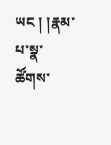ཡང ། །རྣམ་པ་སྣ་ཚོགས་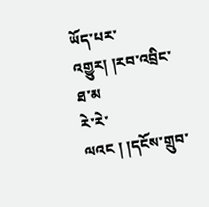ཡོད་པར་འགྱུར། །རབ་འབྲིང་ཐ་མ
རེ་རེ་ལའང ། །དངོས་གྲུབ་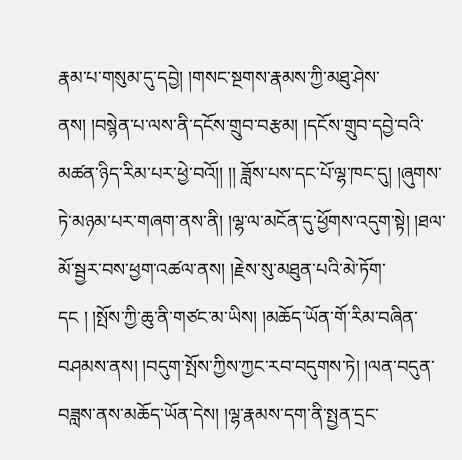རྣམ་པ་གསུམ་དུ་དབྱེ། །གསང་སྔགས་རྣམས་ཀྱི་མཐུ་ཤེས་ནས། །བསྙེན་པ་ལས་ནི་དངོས་གྲུབ་བརྩམ། །དངོས་གྲུབ་དབྱེ་བའི་མཚན་ཉིད་རིམ་པར་ཕྱེ་བའོ།། །། ཟློས་པས་དང་པོ་ལྷ་ཁང་དུ། །ཞུགས་ཏེ་མཉམ་པར་གཞག་ནས་ནི། །ལྷ་ལ་མངོན་དུ་ཕྱོགས་འདུག་སྟེ། །ཐལ་མོ་སྦྱར་བས་ཕྱག་འཚལ་ནས། །རྗེས་སུ་མཐུན་པའི་མེ་ཏོག་དང ། །སྤོས་ཀྱི་ཆུ་ནི་གཙང་མ་ཡིས། །མཆོད་ཡོན་གོ་རིམ་བཞིན་བཤམས་ནས། །བདུག་སྤོས་ཀྱིས་ཀྱང་རབ་བདུགས་ཏེ། །ལན་བདུན་བཟླས་ནས་མཆོད་ཡོན་དེས། །ལྷ་རྣམས་དག་ནི་སྤྱན་དྲང་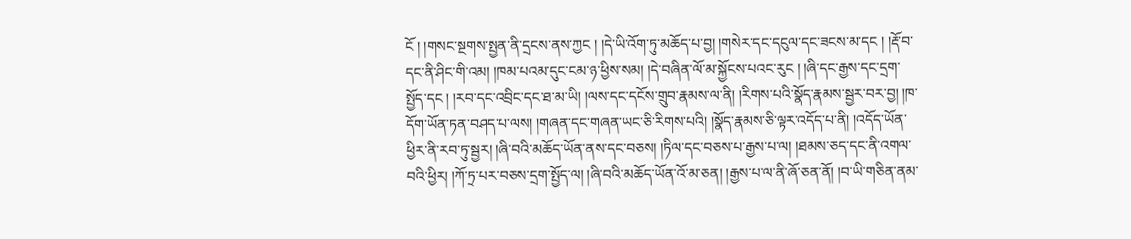ངོ ། །གསང་སྔགས་སྤྱན་ནི་དྲངས་ནས་ཀྱང ། །དེ་ཡི་འོག་ཏུ་མཆོད་པ་བྱ། །གསེར་དང་དངུལ་དང་ཟངས་མ་དང ། །རྡོ་བ་དང་ནི་ཤིང་གི་འམ། །ཁམ་པའམ་དུང་ངམ་ཉ་ཕྱིས་སམ། །དེ་བཞིན་ལོ་མ་སྐྱོངས་པའང་རུང ། །ཞི་དང་རྒྱས་དང་དྲག་སྤྱོད་དང ། །རབ་དང་འབྲིང་དང་ཐ་མ་ཡི། །ལས་དང་དངོས་གྲུབ་རྣམས་ལ་ནི། །རིགས་པའི་སྣོད་རྣམས་སྦྱར་བར་བྱ། །ཁ་དོག་ཡོན་ཏན་བཤད་པ་ལས། །གཞན་དང་གཞན་ཡང་ཅི་རིགས་པའི། །སྣོད་རྣམས་ཅི་ལྟར་འདོད་པ་ནི། །འདོད་ཡོན་ཕྱིར་ནི་རབ་ཏུ་སྦྱར། །ཞི་བའི་མཆོད་ཡོན་ནས་དང་བཅས། །ཏིལ་དང་བཅས་པ་རྒྱས་པ་ལ། །ཐམས་ཅད་དང་ནི་འགལ་བའི་ཕྱིར། །ཀོ་ཏྲ་པར་བཅས་དྲག་སྤྱོད་ལ། །ཞི་བའི་མཆོད་ཡོན་འོ་མ་ཅན། །རྒྱས་པ་ལ་ནི་ཞོ་ཅན་ནོ། །བ་ཡི་གཅིན་ནམ་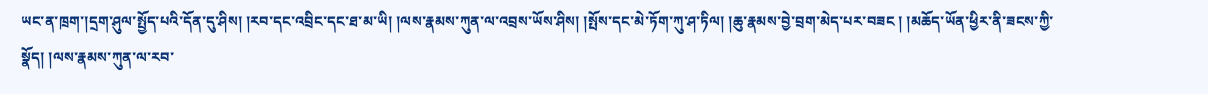ཡང་ན་ཁྲག་།དྲག་ཤུལ་སྤྱོད་པའི་དོན་དུ་ཤིས། །རབ་དང་འབྲིང་དང་ཐ་མ་ཡི། །ལས་རྣམས་ཀུན་ལ་འབྲས་ཡོས་ཤིས། །སྤོས་དང་མེ་ཏོག་ཀུ་ཤ་ཏིལ། །ཆུ་རྣམས་བྱེ་བྲག་མེད་པར་བཟང ། །མཆོད་ཡོན་ཕྱིར་ནི་ཟངས་ཀྱི་སྣོད། །ལས་རྣམས་ཀུན་ལ་རབ་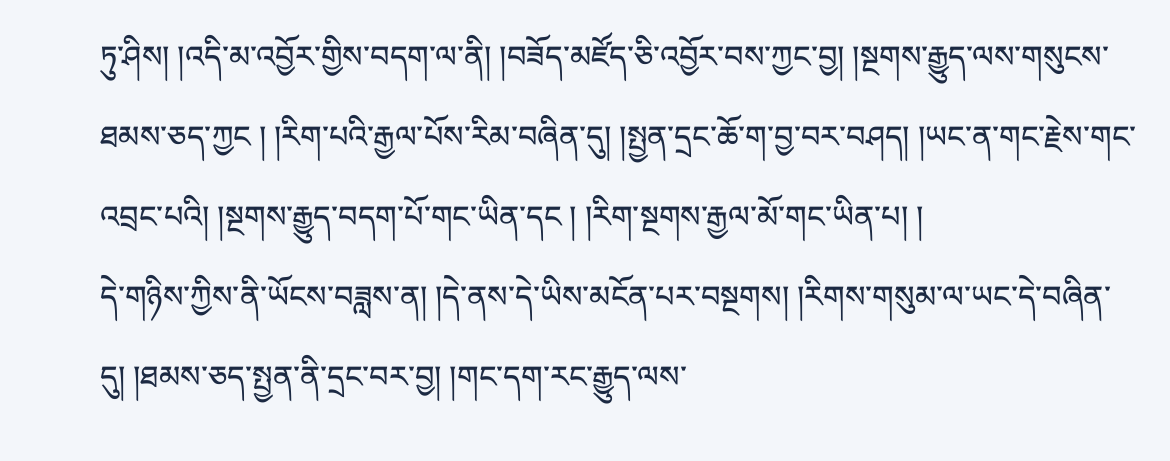ཏུ་ཤིས། །འདི་མ་འབྱོར་གྱིས་བདག་ལ་ནི། །བཟོད་མཛོད་ཅི་འབྱོར་བས་ཀྱང་བྱ། །སྔགས་རྒྱུད་ལས་གསུངས་ཐམས་ཅད་ཀྱང ། །རིག་པའི་རྒྱལ་པོས་རིམ་བཞིན་དུ། །སྤྱན་དྲང་ཆོ་ག་བྱ་བར་བཤད། །ཡང་ན་གང་རྗེས་གང་འབྲང་པའི། །སྔགས་རྒྱུད་བདག་པོ་གང་ཡིན་དང ། །རིག་སྔགས་རྒྱལ་མོ་གང་ཡིན་པ། །
དེ་གཉིས་ཀྱིས་ནི་ཡོངས་བཟླས་ན། །དེ་ནས་དེ་ཡིས་མངོན་པར་བསྔགས། །རིགས་གསུམ་ལ་ཡང་དེ་བཞིན་དུ། །ཐམས་ཅད་སྤྱན་ནི་དྲང་བར་བྱ། །གང་དག་རང་རྒྱུད་ལས་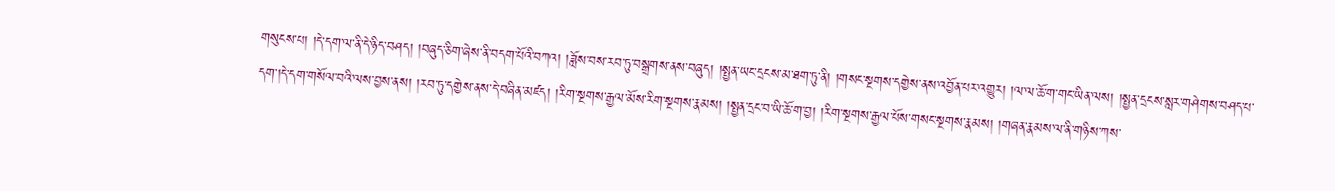གསུངས་པ། །དེ་དག་ལ་ནི་དེ་ཉིད་བཤད། །བཞུད་ཅིག་ཞེས་ནི་བདག་པོའི་བཀའ། །ཟློས་བས་རབ་ཏུ་བསྒྲགས་ནས་བཞུད། །སྤྱན་ཡང་དྲངས་མ་ཐག་ཏུ་ནི། །གསང་སྔགས་དགྱེས་ནས་འབྱོན་པར་འགྱུར། །ལ་ལ་ཆོ་ག་གང་ཡིན་ལས། །སྤྱན་དྲངས་སླར་གཤེགས་བཤད་པ་དག་།དེ་དག་གསོལ་བའི་ལས་བྱས་ནས། །རབ་ཏུ་དགྱེས་ནས་དེ་བཞིན་མཛད། །རིག་སྔགས་རྒྱལ་མོས་རིག་སྔགས་རྣམས། །སྤྱན་དྲང་བ་ཡི་ཆོ་ག་བྱ། །རིག་སྔགས་རྒྱལ་པོས་གསང་སྔགས་རྣམས། །གཞན་རྣམས་ལ་ནི་གཉིས་ཀས་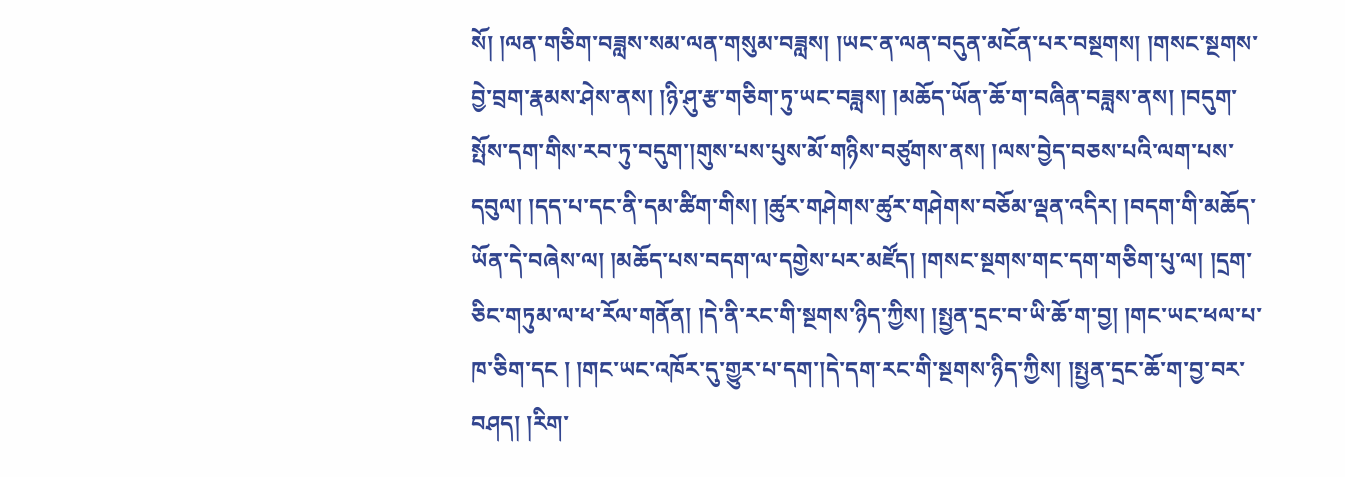སོ། །ལན་གཅིག་བཟླས་སམ་ལན་གསུམ་བཟླས། །ཡང་ན་ལན་བདུན་མངོན་པར་བསྔགས། །གསང་སྔགས་བྱེ་བྲག་རྣམས་ཤེས་ནས། །ཉི་ཤུ་རྩ་གཅིག་ཏུ་ཡང་བཟླས། །མཆོད་ཡོན་ཆོ་ག་བཞིན་བཟླས་ནས། །བདུག་སྤོས་དག་གིས་རབ་ཏུ་བདུག་།གུས་པས་པུས་མོ་གཉིས་བཙུགས་ནས། །ལས་བྱེད་བཅས་པའི་ལག་པས་དབུལ། །དད་པ་དང་ནི་དམ་ཚིག་གིས། །ཚུར་གཤེགས་ཚུར་གཤེགས་བཅོམ་ལྡན་འདིར། །བདག་གི་མཆོད་ཡོན་དེ་བཞེས་ལ། །མཆོད་པས་བདག་ལ་དགྱེས་པར་མཛོད། །གསང་སྔགས་གང་དག་གཅིག་པུ་ལ། །དྲག་ཅིང་གཏུམ་ལ་ཕ་རོལ་གནོན། །དེ་ནི་རང་གི་སྔགས་ཉིད་ཀྱིས། །སྤྱན་དྲང་བ་ཡི་ཆོ་ག་བྱ། །གང་ཡང་ཕལ་པ་ཁ་ཅིག་དང ། །གང་ཡང་འཁོར་དུ་གྱུར་པ་དག་།དེ་དག་རང་གི་སྔགས་ཉིད་ཀྱིས། །སྤྱན་དྲང་ཆོ་ག་བྱ་བར་བཤད། །རིག་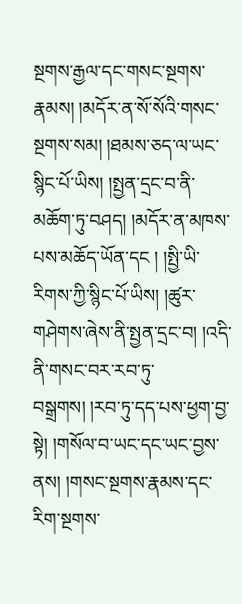སྔགས་རྒྱལ་དང་གསང་སྔགས་རྣམས། །མདོར་ན་སོ་སོའི་གསང་སྔགས་སམ། །ཐམས་ཅད་ལ་ཡང་སྙིང་པོ་ཡིས། །སྤྱན་དྲང་བ་ནི་མཆོག་ཏུ་བཤད། །མདོར་ན་མཁས་པས་མཆོད་ཡོན་དང ། །སྤྱི་ཡི་རིགས་ཀྱི་སྙིང་པོ་ཡིས། །ཚུར་གཤེགས་ཞེས་ནི་སྤྱན་དྲང་བ། །འདི་ནི་གསང་བར་རབ་ཏུ་བསྒྲགས། །རབ་ཏུ་དད་པས་ཕྱག་བྱ་སྟེ། །གསོལ་བ་ཡང་དང་ཡང་བྱས་ནས། །གསང་སྔགས་རྣམས་དང་རིག་སྔགས་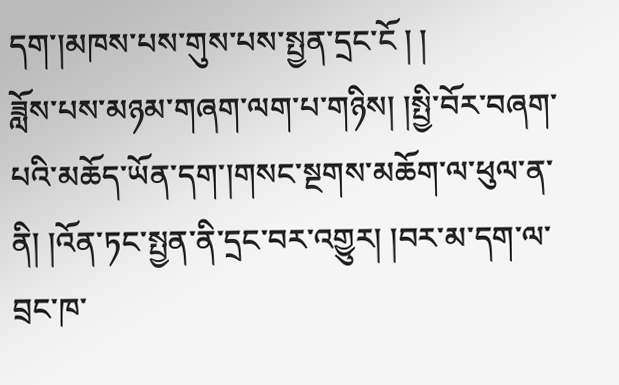དག་།མཁས་པས་གུས་པས་སྤྱན་དྲང་ངོ ། །
ཟློས་པས་མཉམ་གཞག་ལག་པ་གཉིས། །སྤྱི་བོར་བཞག་པའི་མཆོད་ཡོན་དག་།གསང་སྔགས་མཆོག་ལ་ཕུལ་ན་ནི། །འོན་ཏང་སྤྱན་ནི་དྲང་བར་འགྱུར། །བར་མ་དག་ལ་བྲང་ཁ་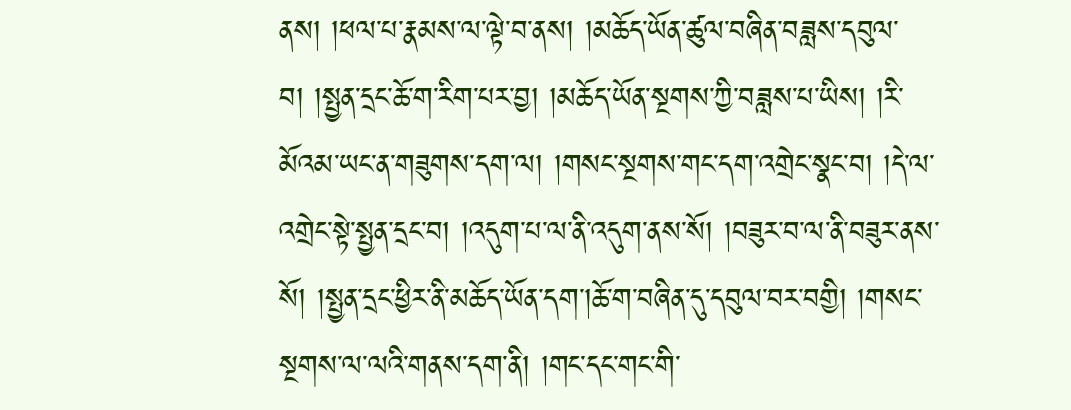ནས། །ཕལ་པ་རྣམས་ལ་ལྟེ་བ་ནས། །མཆོད་ཡོན་ཚུལ་བཞིན་བཟླས་དབུལ་བ། །སྤྱན་དྲང་ཆོ་ག་རིག་པར་བྱ། །མཆོད་ཡོན་སྔགས་ཀྱི་བཟླས་པ་ཡིས། །རི་མོའམ་ཡང་ན་གཟུགས་དག་ལ། །གསང་སྔགས་གང་དག་འགྲེང་སྣང་བ། །དེ་ལ་འགྲེང་སྟེ་སྤྱན་དྲང་བ། །འདུག་པ་ལ་ནི་འདུག་ནས་སོ། །བཟུར་བ་ལ་ནི་བཟུར་ནས་སོ། །སྤྱན་དྲང་ཕྱིར་ནི་མཆོད་ཡོན་དག་།ཆོ་ག་བཞིན་དུ་དབུལ་བར་བགྱི། །གསང་སྔགས་ལ་ལའི་གནས་དག་ནི། །གང་དང་གང་གི་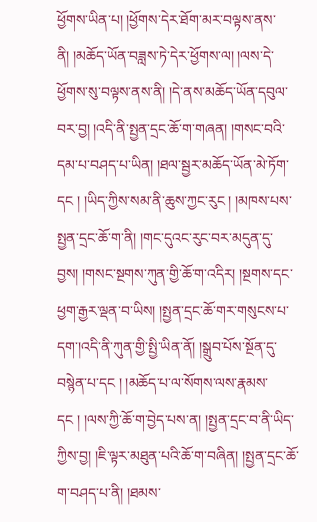ཕྱོགས་ཡིན་པ། །ཕྱོགས་དེར་ཐོག་མར་བལྟས་ནས་ནི། །མཆོད་ཡོན་བཟླས་ཏེ་དེར་ཕྱོགས་ལ། །ལས་དེ་ཕྱོགས་སུ་བལྟས་ནས་ནི། །དེ་ནས་མཆོད་ཡོན་དབུལ་བར་བྱ། །འདི་ནི་སྤྱན་དྲང་ཆོ་ག་གཞན། །གསང་བའི་དམ་པ་བཤད་པ་ཡིན། །ཐལ་སྦྱར་མཆོད་ཡོན་མེ་ཏོག་དང ། །ཡིད་ཀྱིས་སམ་ནི་ཆུས་ཀྱང་རུང ། །མཁས་པས་སྤྱན་དྲང་ཆོ་ག་ནི། །གང་དུའང་རུང་བར་མདུན་དུ་བྱས། །གསང་སྔགས་ཀུན་གྱི་ཆོ་ག་འདིར། །སྔགས་དང་ཕྱག་རྒྱར་ལྡན་བ་ཡིས། །སྤྱན་དྲང་ཆོ་གར་གསུངས་པ་དག་།འདི་ནི་ཀུན་གྱི་སྤྱི་ཡིན་ནོ། །སྒྲུབ་པོས་སྔོན་དུ་བསྙེན་པ་དང ། །མཆོད་པ་ལ་སོགས་ལས་རྣམས་དང ། །ལས་ཀྱི་ཆོ་ག་བྱེད་པས་ན། །སྤྱན་དྲང་བ་ནི་ཡིད་ཀྱིས་བྱ། །ཇི་ལྟར་མཐུན་པའི་ཆོ་ག་བཞིན། །སྤྱན་དྲང་ཆོ་ག་བཤད་པ་ནི། །ཐམས་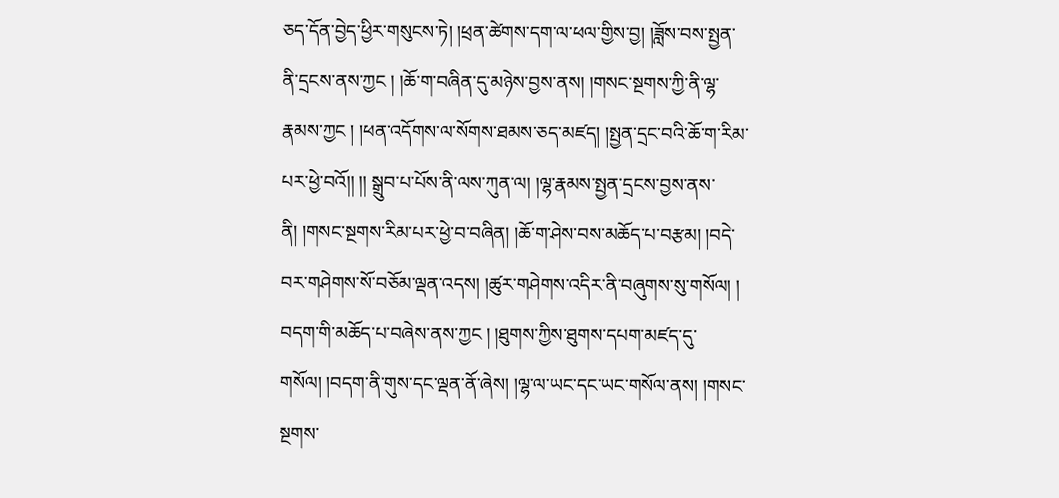ཅད་དོན་བྱེད་ཕྱིར་གསུངས་ཏེ། །ཕྲན་ཚེགས་དག་ལ་ཕལ་གྱིས་བྱ། །ཟློས་བས་སྤྱན་ནི་དྲངས་ནས་ཀྱང ། །ཆོ་ག་བཞིན་དུ་མཉེས་བྱས་ནས། །གསང་སྔགས་ཀྱི་ནི་ལྷ་རྣམས་ཀྱང ། །ཕན་འདོགས་ལ་སོགས་ཐམས་ཅད་མཛད། །སྤྱན་དྲང་བའི་ཆོ་ག་རིམ་པར་ཕྱེ་བའོ།། །། སྒྲུབ་པ་པོས་ནི་ལས་ཀུན་ལ། །ལྷ་རྣམས་སྤྱན་དྲངས་བྱས་ནས་ནི། །གསང་སྔགས་རིམ་པར་ཕྱེ་བ་བཞིན། །ཆོ་ག་ཤེས་བས་མཆོད་པ་བརྩམ། །བདེ་བར་གཤེགས་སོ་བཅོམ་ལྡན་འདས། །ཚུར་གཤེགས་འདིར་ནི་བཞུགས་སུ་གསོལ། །
བདག་གི་མཆོད་པ་བཞེས་ནས་ཀྱང ། །ཐུགས་ཀྱིས་ཐུགས་དཔག་མཛད་དུ་གསོལ། །བདག་ནི་གུས་དང་ལྡན་ནོ་ཞེས། །ལྷ་ལ་ཡང་དང་ཡང་གསོལ་ནས། །གསང་སྔགས་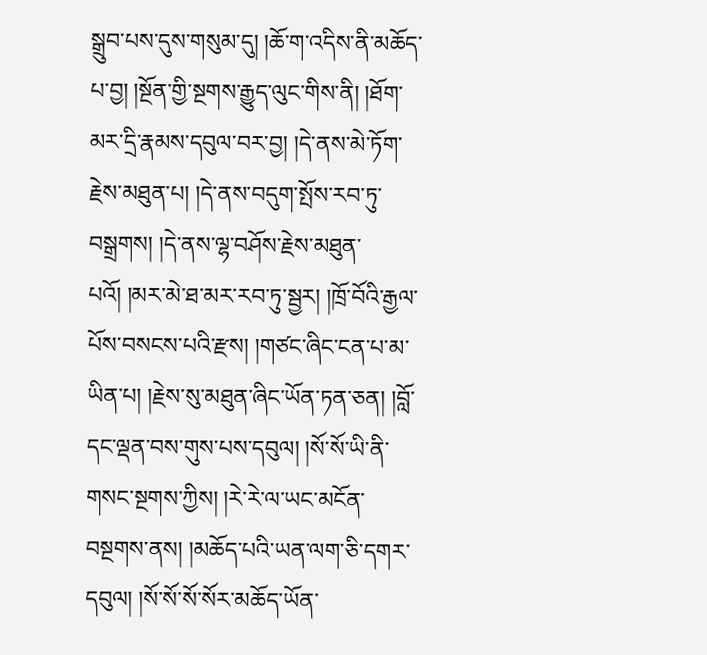སྒྲུབ་པས་དུས་གསུམ་དུ། །ཆོ་ག་འདིས་ནི་མཆོད་པ་བྱ། །སྔོན་གྱི་སྔགས་རྒྱུད་ལུང་གིས་ནི། །ཐོག་མར་དྲི་རྣམས་དབུལ་བར་བྱ། །དེ་ནས་མེ་ཏོག་རྗེས་མཐུན་པ། །དེ་ནས་བདུག་སྤོས་རབ་ཏུ་བསྒྲགས། །དེ་ནས་ལྷ་བཤོས་རྗེས་མཐུན་པའོ། །མར་མེ་ཐ་མར་རབ་ཏུ་སྦྱར། །ཁྲོ་བོའི་རྒྱལ་པོས་བསངས་པའི་རྫས། །གཙང་ཞིང་ངན་པ་མ་ཡིན་པ། །རྗེས་སུ་མཐུན་ཞིང་ཡོན་ཏན་ཅན། །བློ་དང་ལྡན་བས་གུས་པས་དབུལ། །སོ་སོ་ཡི་ནི་གསང་སྔགས་ཀྱིས། །རེ་རེ་ལ་ཡང་མངོན་བསྔགས་ནས། །མཆོད་པའི་ཡན་ལག་ཅི་དགར་དབུལ། །སོ་སོ་སོ་སོར་མཆོད་ཡོན་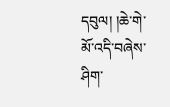དབུལ། །ཆེ་གེ་མོ་འདི་བཞེས་ཤིག་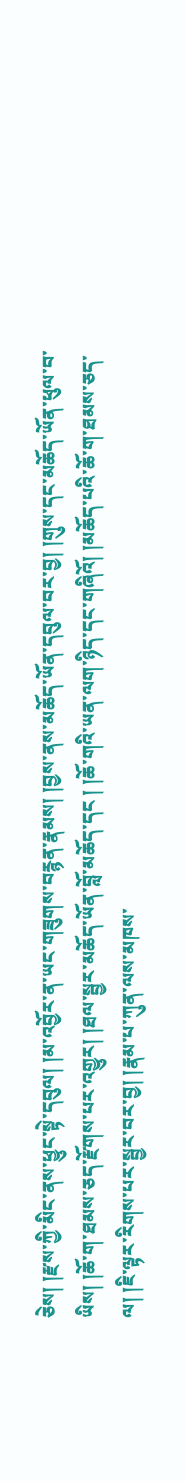ཅེས། །རྫས་ཀྱི་མིང་ནས་ཕྱུང་སྟེ་དབུལ། །མ་འབྱོར་ན་ཡང་གཟུགས་བརྙན་རྣམས། །བྱས་ནས་མཆོད་ཡོན་དབུལ་བར་བྱ། །གུས་དང་མཆོད་ཡོན་ཕུལ་བ་ཡིས། །ཆོ་ག་ཐམས་ཅད་རྫོགས་པར་འགྱུར། །ཐལ་སྦྱར་མཆོད་ཡོན་བློ་མཆོད་དང ། །ཆོ་གའི་ཡན་ལག་ཉིད་དང་གཞིའོ། །མཆོད་པའི་ཆོ་ག་ཐམས་ཅད་ལ། །ཇི་ལྟར་རིགས་པར་སྦྱར་བར་བྱ། །རྣམ་པ་ཀུན་ལས་མཁས་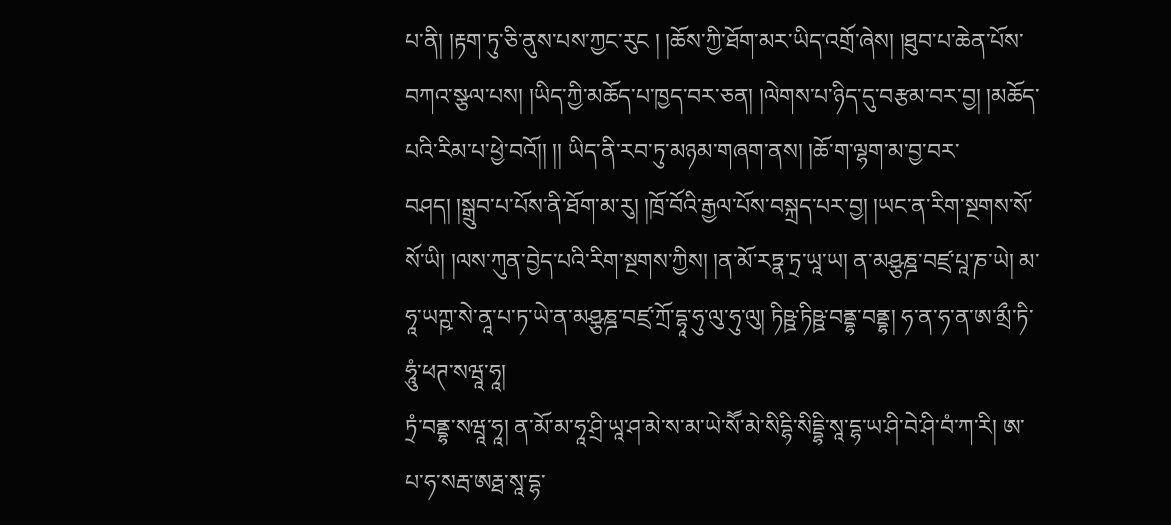པ་ནི། །རྟག་ཏུ་ཅི་ནུས་པས་ཀྱང་རུང ། །ཆོས་ཀྱི་ཐོག་མར་ཡིད་འགྲོ་ཞེས། །ཐུབ་པ་ཆེན་པོས་བཀའ་སྩལ་པས། །ཡིད་ཀྱི་མཆོད་པ་ཁྱད་བར་ཅན། །ལེགས་པ་ཉིད་དུ་བརྩམ་བར་བྱ། །མཆོད་པའི་རིམ་པ་ཕྱེ་བའོ།། །། ཡིད་ནི་རབ་ཏུ་མཉམ་གཞག་ནས། །ཆོ་ག་ལྷག་མ་བྱ་བར་བཤད། །སྒྲུབ་པ་པོས་ནི་ཐོག་མ་རུ། །ཁྲོ་བོའི་རྒྱལ་པོས་བསྐྲད་པར་བྱ། །ཡང་ན་རིག་སྔགས་སོ་སོ་ཡི། །ལས་ཀུན་བྱེད་པའི་རིག་སྔགས་ཀྱིས། །ན་མོ་རཏྣ་ཏྲ་ཡཱ་ཡ། ན་མཤྩཎྜ་བཛྲ་པཱ་ཎ་ཡེ། མ་ཧཱ་ཡཀྵ་སེ་ནཱ་པ་ཏ་ཡེ་ན་མཤྩཎྜ་བཛྲ་ཀྲོ་དྷཱ་ཧུ་ལུ་ཧུ་ལུ། ཏིཥྛ་ཏིཥྛ་བནྡྷ་བནྡྷ། ཧ་ན་ཧ་ན་ཨ་མྲྀ་ཏི་ཧཱུཾ་ཕཊ་སཝཱ་ཧཱ།
ཏྲཾ་བནྡྷ་སཝཱ་ཧཱ། ན་མོ་མ་ཧཱ་ཤྲི་ཡཱ་ཤ་མེ་ས་མ་ཡེ་སཽ་མེ་སིདྷི་སིདྡྷི་སཱ་དྷ་ཡ་ཤི་བེ་ཤི་བཾ་ཀ་རི། ཨ་པ་ཧ་སརྦ་ཨརྠ་སཱ་དྷ་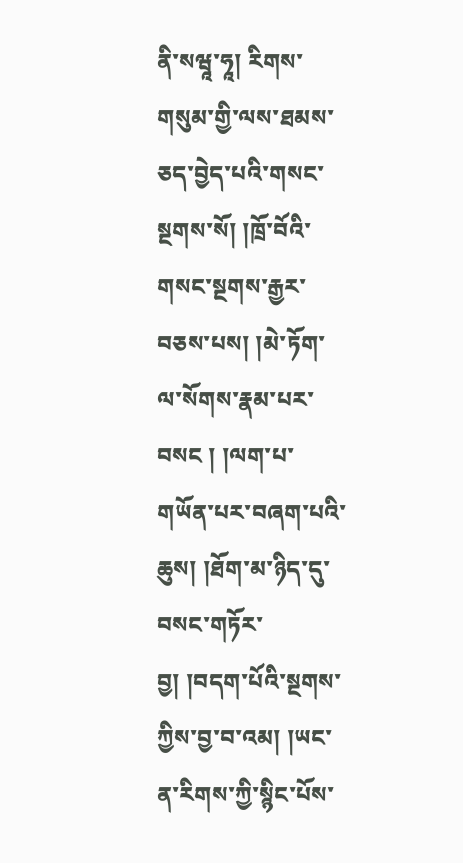ནི་སཝཱ་ཧཱ། རིགས་གསུམ་གྱི་ལས་ཐམས་ཅད་བྱེད་པའི་གསང་སྔགས་སོ། །ཁྲོ་བོའི་གསང་སྔགས་རྒྱར་བཅས་པས། །མེ་ཏོག་ལ་སོགས་རྣམ་པར་བསང ། །ལག་པ་གཡོན་པར་བཞག་པའི་ཆུས། །ཐོག་མ་ཉིད་དུ་བསང་གཏོར་བྱ། །བདག་པོའི་སྔགས་ཀྱིས་བྱ་བ་འམ། །ཡང་ན་རིགས་ཀྱི་སྙིང་པོས་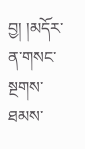བྱ། །མདོར་ན་གསང་སྔགས་ཐམས་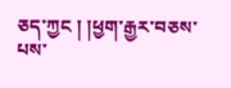ཅད་ཀྱང ། །ཕྱག་རྒྱར་བཅས་པས་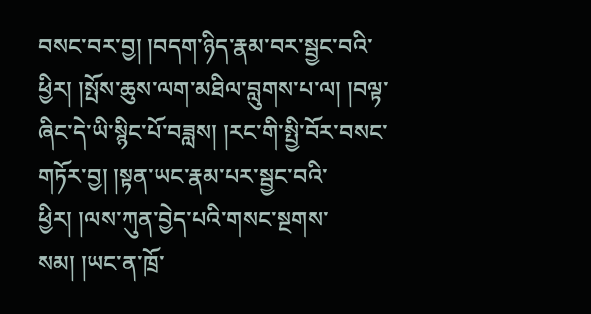བསང་བར་བྱ། །བདག་ཉིད་རྣམ་བར་སྦྱང་བའི་ཕྱིར། །སྤོས་ཆུས་ལག་མཐིལ་བླུགས་པ་ལ། །བལྟ་ཞིང་དེ་ཡི་སྙིང་པོ་བཟླས། །རང་གི་སྤྱི་བོར་བསང་གཏོར་བྱ། །སྟན་ཡང་རྣམ་པར་སྦྱང་བའི་ཕྱིར། །ལས་ཀུན་བྱེད་པའི་གསང་སྔགས་སམ། །ཡང་ན་ཁྲོ་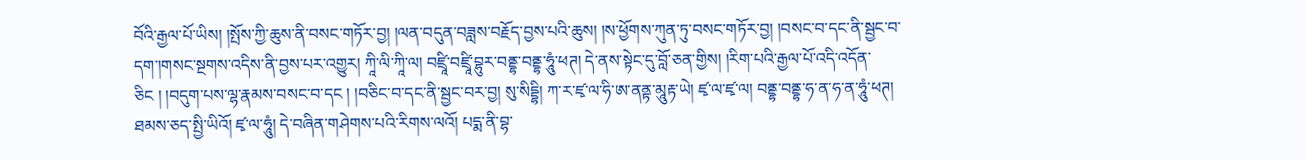བོའི་རྒྱལ་པོ་ཡིས། །སྤོས་ཀྱི་ཆུས་ནི་བསང་གཏོར་བྱ། །ལན་བདུན་བཟླས་བརྗོད་བྱས་པའི་ཆུས། །ས་ཕྱོགས་ཀུན་ཏུ་བསང་གཏོར་བྱ། །བསང་བ་དང་ནི་སྦྱང་བ་དག་།གསང་སྔགས་འདིས་ནི་བྱས་པར་འགྱུར། ཀཱི་ལི་ཀཱི་ལ། བཛྲཱི་བཛྲཱི་བྷུར་བནྡྷ་བནྡྷ་ཧཱུཾ་ཕཊ། དེ་ནས་སྟེང་དུ་བློ་ཅན་གྱིས། །རིག་པའི་རྒྱལ་པོ་འདི་འདོན་ཅིང ། །བདུག་པས་ལྷ་རྣམས་བསང་བ་དང ། །བཅིང་བ་དང་ནི་སྦྱང་བར་བྱ། སུ་སིདྡྷི། ཀ་ར་ཛྭ་ལ་ཧི་ཨ་ནནྟ་མཱུརྟ་ཡེ། ཛྭ་ལ་ཛྭ་ལ། བནྡྷ་བནྡྷ་ཧ་ན་ཧ་ན་ཧཱུཾ་ཕཊ། ཐམས་ཅད་སྤྱི་ཡིའོ། ཛྭ་ལ་ཧཱུཾ། དེ་བཞིན་གཤེགས་པའི་རིགས་ལའོ། པདྨ་ནི་བྷ་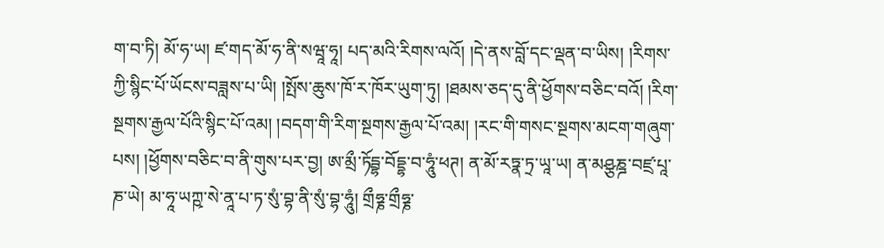ག་བ་ཏི། མོ་ཧ་ཡ། ཛ་གད་མོ་ཧ་ནི་སཝཱ་ཧཱ། པད་མའི་རིགས་ལའོ། །དེ་ནས་བློ་དང་ལྡན་བ་ཡིས། །རིགས་ཀྱི་སྙིང་པོ་ཡོངས་བཟླས་པ་ཡི། །སྤོས་ཆུས་ཁོ་ར་ཁོར་ཡུག་ཏུ། །ཐམས་ཅད་དུ་ནི་ཕྱོགས་བཅིང་བའོ། །རིག་སྔགས་རྒྱལ་པོའི་སྙིང་པོ་འམ། །བདག་གི་རིག་སྔགས་རྒྱལ་པོ་འམ། །རང་གི་གསང་སྔགས་མངག་གཞུག་པས། །ཕྱོགས་བཅིང་བ་ནི་གུས་པར་བྱ། ཨ་མྲྀ་ཏོདྦྷ་བོདྡྷ་བ་ཧཱུཾ་ཕཊ། ན་མོ་རཏྣ་ཏྲ་ཡཱ་ཡ། ན་མཤྩཎྜ་བཛྲ་པཱ་ཎ་ཡེ། མ་ཧཱ་ཡཀྵ་སེ་ནཱ་པ་ཏ་སུཾ་བྷ་ནི་སུཾ་བྷ་ཧཱུཾ། གྲྀཧྞ་གྲྀཧྞ་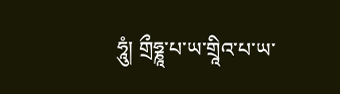ཧཱུཾ། གྲྀཧྞཱ་པ་ཡ་གྲཱིའ་པ་ཡ་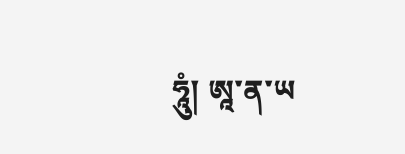ཧཱུཾ། ཨཱ་ན་ཡ